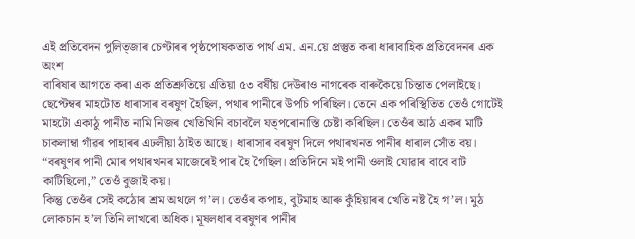এই প্ৰতিবেদন পুলিত্জাৰ চেণ্টাৰৰ পৃষ্ঠপোষকতাত পাৰ্থ এম. এন.য়ে প্ৰস্তুত কৰা ধাৰাবাহিক প্ৰতিবেদনৰ এক অংশ
বাৰিষাৰ আগতে কৰা এক প্ৰতিশ্ৰুতিয়ে এতিয়া ৫৩ বৰ্ষীয় দেউৰাও নাগৰেক বাৰুকৈয়ে চিন্তাত পেলাইছে।
ছেপ্টেম্বৰ মাহটোত ধাৰাসাৰ বৰষুণ হৈছিল, পথাৰ পানীৰে উপচি পৰিছিল। তেনে এক পৰিস্থিতিত তেওঁ গোটেই মাহটো একাঠু পানীত নামি নিজৰ খেতিখিনি বচাবলৈ যত্পৰোনাস্তি চেষ্টা কৰিছিল। তেওঁৰ আঠ একৰ মাটি চাকলাম্বা গাঁৱৰ পাহাৰৰ এঢলীয়া ঠাইত আছে। ধাৰাসাৰ বৰষুণ দিলে পথাৰখনত পানীৰ ধাৰাল সোঁত বয়।
“বৰষুণৰ পানী মোৰ পথাৰখনৰ মাজেৰেই পাৰ হৈ গৈছিল। প্ৰতিদিনে মই পানী ওলাই যোৱাৰ বাবে বাট কাটিছিলো,” তেওঁ বুজাই কয়।
কিন্তু তেওঁৰ সেই কঠোৰ শ্ৰম অথলে গ’ল। তেওঁৰ কপাহ, বুটমাহ আৰু কুঁহিয়াৰৰ খেতি নষ্ট হৈ গ’ল। মুঠ লোকচান হ’ল তিনি লাখৰো অধিক। মূষলধাৰ বৰষুণৰ পানীৰ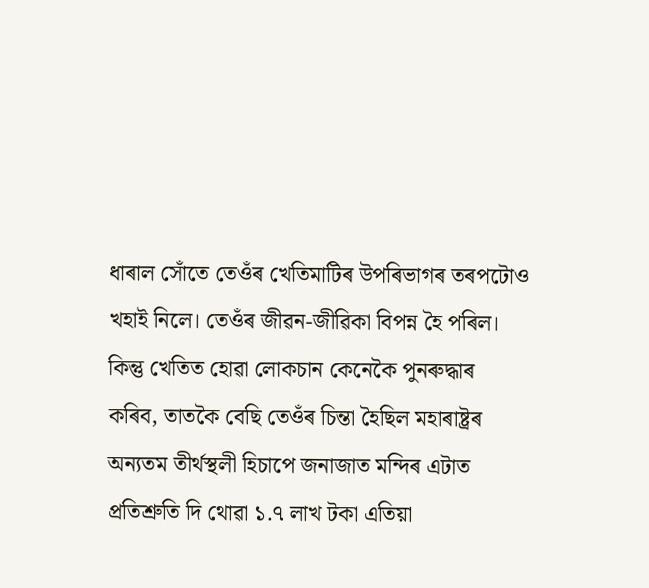ধাৰাল সোঁতে তেওঁৰ খেতিমাটিৰ উপৰিভাগৰ তৰপটোও খহাই নিলে। তেওঁৰ জীৱন-জীৱিকা বিপন্ন হৈ পৰিল।
কিন্তু খেতিত হোৱা লোকচান কেনেকৈ পুনৰুদ্ধাৰ কৰিব, তাতকৈ বেছি তেওঁৰ চিন্তা হৈছিল মহাৰাষ্ট্ৰৰ অন্যতম তীৰ্থস্থলী হিচাপে জনাজাত মন্দিৰ এটাত প্ৰতিশ্ৰুতি দি থোৱা ১.৭ লাখ টকা এতিয়া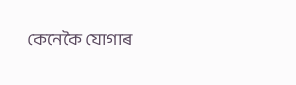কেনেকৈ যোগাৰ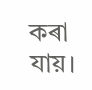কৰা যায়।